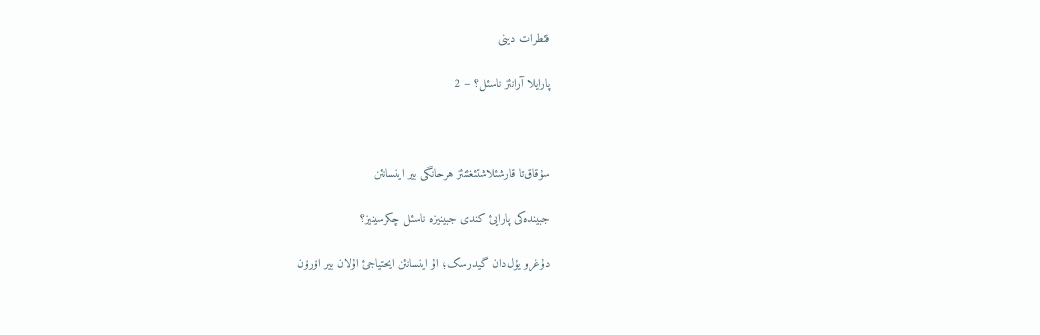فئطرات دینی

پارایلا آرانئز ناسئل؟ – 2



سۇقاق‌تا قارشئلاشتئغئنئز هرحانگی بیر اینسانئن

جبیندەکی پارایئ کندی جبینیزە ناسئل چکرسینیز؟

دۇغرو یۇل‌دان گیدرسک؛ اۇ اینسانئن ایحتیاجئ اۇلان بیر اۆرۆن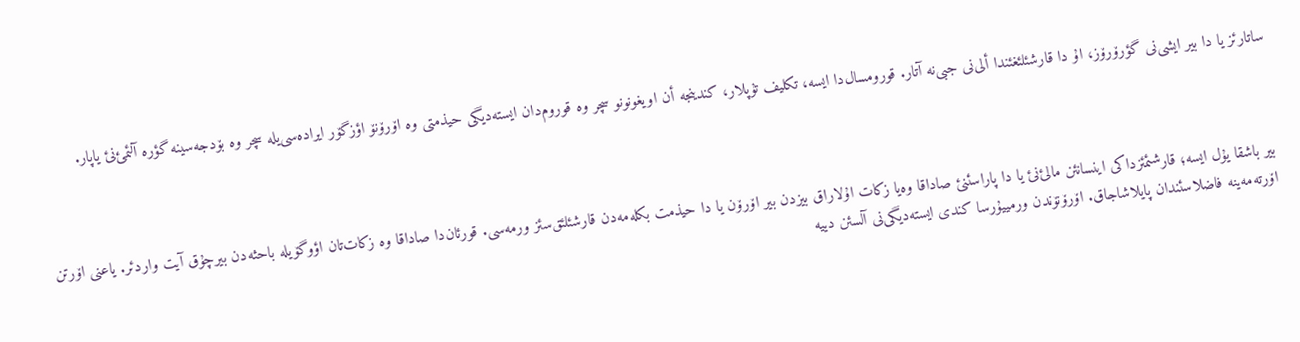ساتارئز یا دا بیر ایشی‌نی گؤرۆرۆز، اۇ دا قارشئلئغئندا ألی‌نی جبی‌نە آتار. قورومسال‌دا ایسە، تکلیف تۇپلار، کندینجە أن اویغونونو سچر وە قوروم‌دان ایستەدیگی حیذمتی وە اۆرۆنۆ اؤزگۆر ایرادەسی‌یلە سچر وە بۆدجەسینە گؤرە آلئمئ‌نئ یاپار.



بیر باشقا یۇل ایسە؛ قارشئمئزداکی اینسانئن مالئ‌نئ یا دا پاراسئنئ صاداقا وەیا زکات اۇلاراق بیزدن بیر اۆرۆن یا دا حیذمت بکلەمەدن قارشئلئق‌سئز ورمەسی. قورئان‌دا صاداقا وە زکات‌تان اؤوگۆیلە باحثەدن بیرچۇق آیت واردئر. یاعنی اۆرتن اۆرتەمەینە فاضلاسئندان پایلاشاجاق. اۆرۆنۆندن ورمییۇرسا کندی ایستەدیگی‌نی آلسئن دییە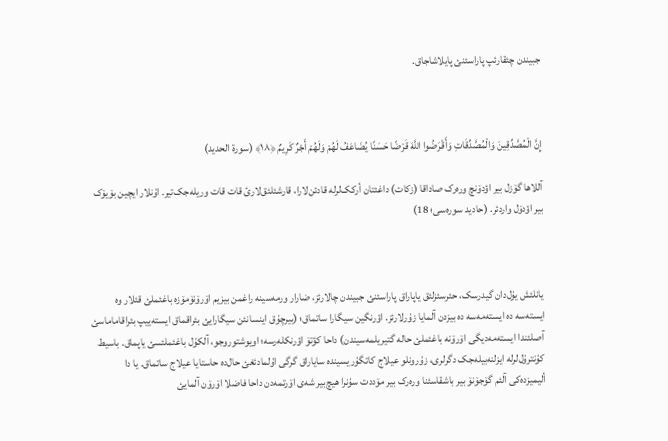جبیندن چئقارئپ پاراسئنئ پایلاشاجاق.



إِنَّ الْمُصَّدِّقِينَ وَالْمُصَّدِّقَاتِ وَأَقْرَضُوا اللَّهَ قَرْضًا حَسَنًا يُضَاعَفُ لَهُمْ وَلَهُمْ أَجْرٌ كَرِيمٌ ﴿۱۸﴾ (سورة الحدید)

آللاها گۆزل بیر اؤدۆنچ ورەرک صاداقا (زکات) داغئتان أرکک‌لرلە قادئن‌لارا، قارشئلئق‌لارئ قات قات وریلەجک‌تیر. اۇنلار ایچین بۆیۆک بیر اؤدۆل واردئر. (حادید سورەسی؛ 18)



یانلئش یۇل‌دان گیدرسک، حئرسئزلئق یاپاراق پاراسئنئ جبیندن چالارئز، ضارار ورمەسینە راغمن بیزیم اۆرۆنۆمۆزە باغئملئ قئلار وە ایستەسە دە ایستەمەسە دە بیزدن آلمایا زۇرلارئز. اؤرنگین سیگارا ساتماق؛ (بیرچۇق اینسانئن سیگارایئ بئراقماق ایستەییپ بئراقاماماسئ آصلئندا ایستەمەدیگی اۆرۆنە باغئملئ حالە گتیریلمەسیندن) داحا کؤتۆ اؤرنکلەرسە؛ اویوشتوروجو، آلکۇل باغئملئسئ یاپماق. باسیط کۇنترۇل‌لرلە ایزلنەبیلەجک دگرلری، زۇرونلو عیلاج کاتگۇریسیندە سایاراق گرگی اۇلمادئغئ حال‌دە حاستایا عیلاج ساتماق. یا دا ألیمیزدەکی آلئم گۆجۆنۆ بیر باشقاسئنا ورەرک بیر مۆددت سۇنرا هیچ‌بیر شەی اۆرتمەدن داحا فاضلا اۆرۆن آلمایئ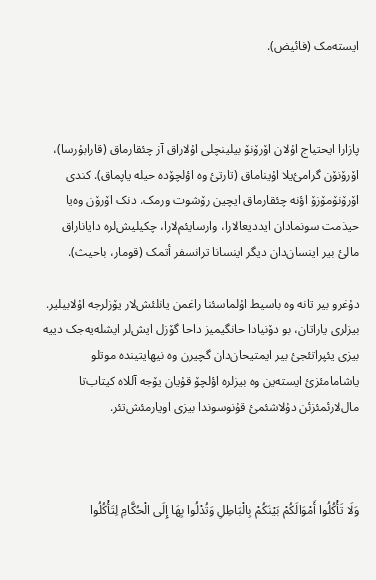ایستەمک (فائیض).



پازارا ایحتیاج اۇلان اۆرۆنۆ بیلینچلی اۇلاراق آز چئقارماق (قارابۇرسا)، اۆرۆنۆن گرامئ‌یلا اۇیناماق (تارتئ وە اؤلچۆدە حیلە یاپماق). کندی اۆرۆنۆمۆزۆ اؤنە چئقارماق ایچین رۆشوت ورمک. دنک اۆرۆن وەیا حیذمت سونمادان ایددیعالارا، وارسایئم‌لارا، چکیلیش‌لرە دایاناراق مالئ بیر اینسان‌دان دیگر اینسانا ترانسفر أتمک (قومار، باحیث).

دۇغرو بیر تانە وە باسیط اۇلماسئنا راغمن یانلئش‌لار یۆزلرجە اۇلابیلیر. بیزلری یاراتان، بو دۆنیادا حانگیمیز داحا گۆزل ایش‌لر ایشلەیەجک دییە بیزی یئپراتئجئ بیر ایمتیحان‌دان گچیرن وە نیهایتیندە موتلو یاشامامئزئ ایستەین وە بیزلرە اؤلچۆ قۇیان یۆجە آللاە کیتاب‌تا مال‌لارئمئزئن دۇلاشئمئ قۇنوسوندا بیزی اویارمئش‌تئر.



وَلَا تَأْكُلُوا أَمْوَالَكُمْ بَيْنَكُمْ بِالْبَاطِلِ وَتُدْلُوا بِهَا إِلَى الْحُكَّامِ لِتَأْكُلُوا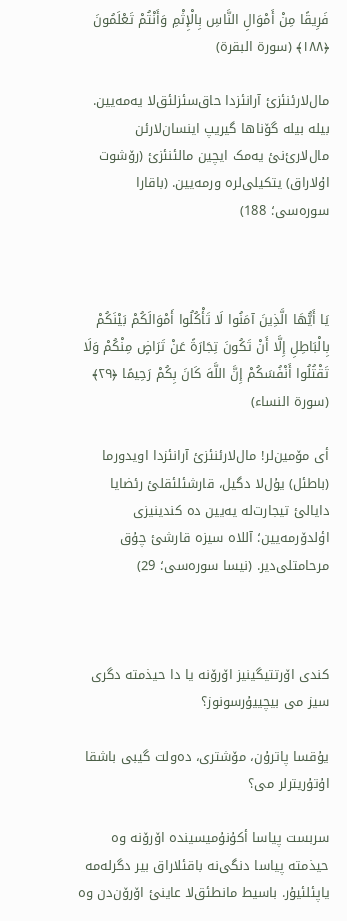فَرِيقًا مِنْ أَمْوَالِ النَّاسِ بِالْإِثْمِ وَأَنْتُمْ تَعْلَمُونَ ﴿۱۸۸﴾ (سورة البقرة)

مال‌لارئنئزئ آرانئزدا حاق‌سئزلئق‌لا یەمەیین. بیلە بیلە گۆناها گیریپ اینسان‌لارئن مال‌لارئ‌نئ یەمک ایچین مالئنئزئ (رۆشوت اۇلاراق) یتکیلی‌لرە ورمەیین. (باقارا سورەسی؛ 188)



يَا أَيُّهَا الَّذِينَ آمَنُوا لَا تَأْكُلُوا أَمْوَالَكُمْ بَيْنَكُمْ بِالْبَاطِلِ إِلَّا أَنْ تَكُونَ تِجَارَةً عَنْ تَرَاضٍ مِنْكُمْ وَلَا تَقْتُلُوا أَنْفُسَكُمْ إِنَّ اللَّهَ كَانَ بِكُمْ رَحِيمًا ﴿۲۹﴾ (سورة النساء)

أی مۆمین‌لر! مال‌لارئنئزئ آرانئزدا اویدورما (باطئل) یۇل‌لا دگیل، قارشئلئقلئ رئضایا دایالئ تیجارت‌لە یەیین دە کندینیزی اؤلدۆرمەیین؛ آللاە سیزە قارشئ چۇق مرحامتلی‌دیر. (نیسا سورەسی؛ 29)



کندی اۆرتتیگینیز اۆرۆنە یا دا حیذمتە دگری سیز می بیچییۇرسونوز؟

یۇقسا پاترۇن، مۆشتری، دەولت گیبی باشقا اۇتۇریترلر می؟

سربست پیاسا أکۇنۇمیسیندە اۆرۆنە وە حیذمتە پیاسا دنگی‌نە باقئلاراق بیر دگرلەمە یاپئلئیۇر. باسیط مانطئق‌لا عاینئ اۆرۆن‌دن وە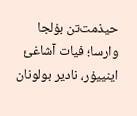حیذمت‌تن بۇلجا وارسا؛ فیات آشاغئ اینییۇر، نادیر بولونان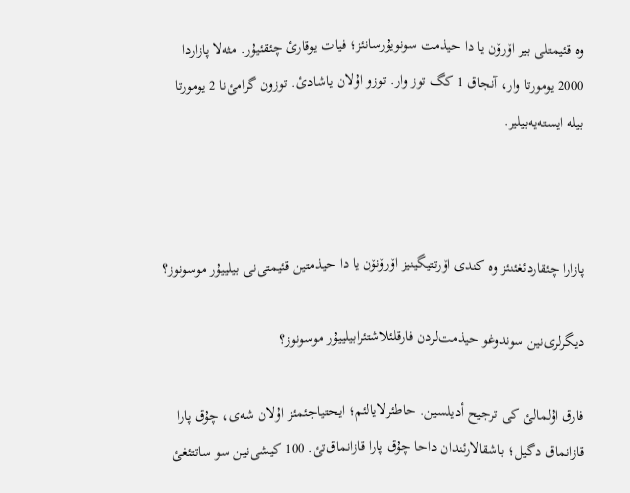وە قئیمتلی بیر اۆرۆن یا دا حیذمت سونویۇرسانئز؛ فیات یوقارئ چئقئیۇر. مثەلا پازاردا 2000 یومورتا وار، آنجاق 1 کگ توز وار. توزو اۇلان یاشادئ. توزون گرامئ‌نا 2 یومورتا بیلە ایستەیەبیلیر.



پازارا چئقاردئغئنئز وە کندی اۆرتتیگینیز اۆرۆنۆن یا دا حیذمتین قئیمتی‌نی بیلییۇر موسونوز؟

دیگرلری‌نین سوندوغو حیذمت‌لردن فارقلئلاشتئرابیلییۇر موسونوز؟

فارق اۇلمالئ کی ترجیح أدیلسین. حاطئرلایالئم؛ ایحتیاجئمئز اۇلان شەی، چۇق پارا قازانماق دگیل؛ باشقالارئندان داحا چۇق پارا قازانماق‌تئ. 100 کیشی‌نین سو ساتتئغئ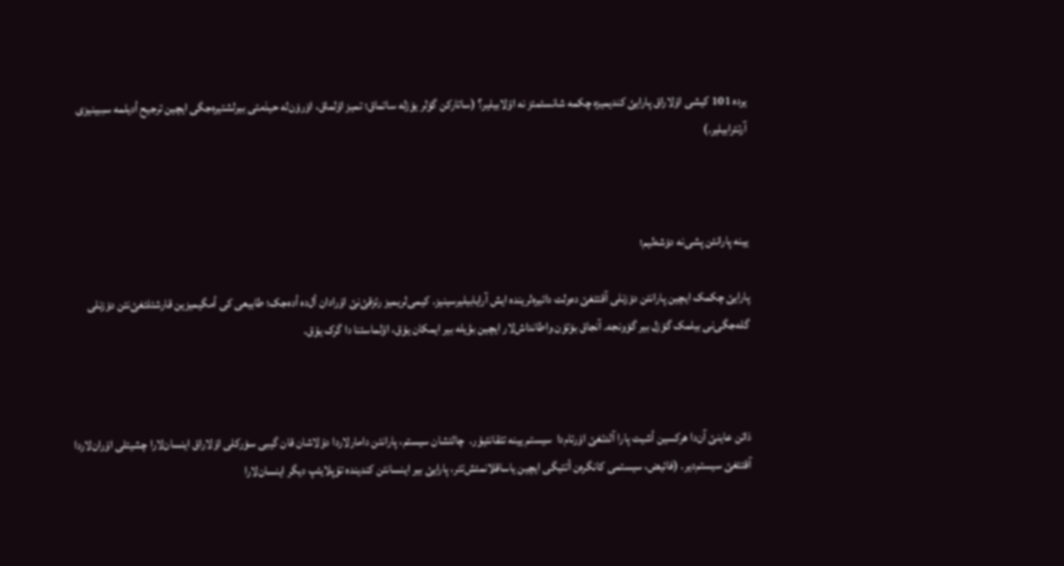یردە 101 کیشی اۇلاراق پارایئ کندیمیزە چکمە شانسئمئز نە اۇلابیلیر؟ (ساتارکن گۆلر یۆزلە ساتماق؛ تمیز اۇلماق، اۆرۆن‌لە حیذمتی بیرلشتیرەجگی ایچین ترجیح أدیلمە سببینیزی آرتئرابیلیر.)



یینە پارانئن پشی‌نە دۆشەلیم؛

پارایئ چکمک ایچین پارانئن دۆزنلی آقتئغئ دەولت دائیرەلریندە ایش آرایابیلیرسینیز. کیمی‌لریمیز رئزقئ‌نئ اۇرادان أل‌دە أدەجک؛ طابیعی کی أمگیمیزین قارشئلئغئ‌نئن دۆزنلی گلەجگی‌نی بیلمک گۆزل بیر گۆونجە. آنجاق بۆتۆن واطانداش‌لار ایچین بؤیلە بیر ایمکان یۇق، اۇلماسئنا دا گرک یۇق.



ذاتن عاینئ آن‌دا هرکسین أشیت پارا آلدئغئ اۇرتام‌دا  سیستم یینە تئقانئیۇر.  چالئشان سیستم، پارانئن دامارلاردا دۇلاشان قان گیبی سۆرکلی اۇلاراق اینسان‌لارا چشیتلی اۇران‌لاردا آقتئغئ سیستم‌دیر. (فائیض، سیستمی کانگرەن أتتیگی ایچین یاساقلانمئش‌تئر، پارایئ بیر اینسانئن کندیندە تۇپلایئپ دیگر اینسان‌لارا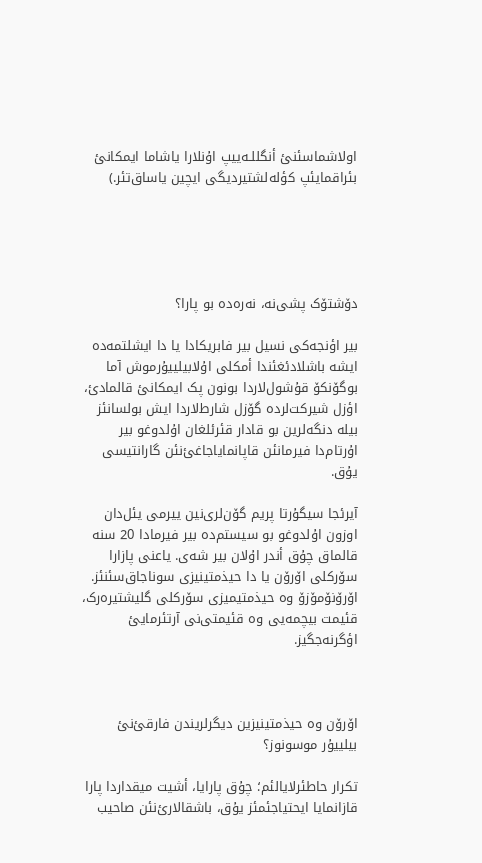اولاشماسئنئ أنگللـەییپ اۇنلارا یاشاما ایمکانئ بئراقمایئپ کؤلەلشتیردیگی ایچین یاساق‌تئر.)





دۆشتۆک پشی‌نە، نەرەدە بو پارا؟

بیر اؤنجەکی نسیل بیر فابریکادا یا دا ایشلتمەدە ایشە باشلادئغئندا أمکلی اۇلابیلییۇرموش آما بوگۆنکۆ قۇشول‌لاردا بونون پک ایمکانئ قالمادئ، اؤزل شیرکت‌لردە گۆزل شارط‌لاردا ایش بولسانئز بیلە دنگەلرین بو قادار قئرئلغان اۇلدوغو بیر اۇرتام‌دا فیرمانئن قاپانمایاجاغئ‌نئن گارانتیسی یۇق.

آیرئجا سیگۇرتا پریم گۆن‌لری‌نین ییرمی یئل‌دان اوزون اۇلدوغو بو سیستم‌دە بیر فیرمادا 20 سنە قالماق چۇق أندر اۇلان بیر شەی. یاعنی پازارا سۆرکلی اۆرۆن یا دا حیذمتینیزی سوناجاق‌سئنئز. اۆرۆنۆمۆزۆ وە حیذمتیمیزی سۆرکلی گلیشتیرەرک، قئیمت بیچمەیی وە قئیمتی‌نی آرتئرمایئ اؤگرنەجگیز.



اۆرۆن وە حیذمتینیزین دیگرلریندن فارقئ‌نئ بیلییۇر موسونوز؟

تکرار حاطئرلایالئم؛ چۇق پارایا، أشیت میقداردا پارا قازانمایا ایحتیاجئمئز یۇق، باشقالارئ‌نئن صاحیب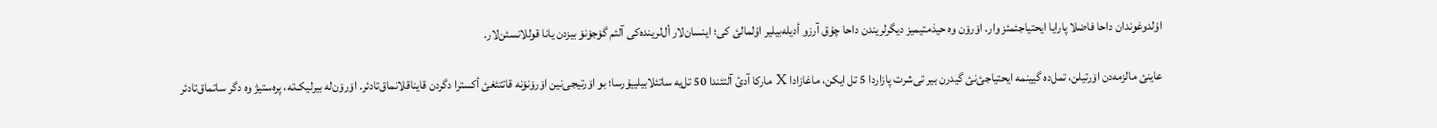اۇلدوغوندان داحا فاضلا پارایا ایحتیاجئمئز وار. اۆرۆن وە حیذمتیمیز دیگرلریندن داحا چۇق آرزو أدیلەبیلیر اۇلمالئ کی؛ اینسان‌لار أل‌لریندەکی آلئم گۆجۆنۆ بیزدن یانا قوللانسئن‌لار.

عاینئ مالزمەدن اۆرتیلن، تمل‌دە گیینمە ایحتیاجئ‌نئ گیدرن بیر تی‌شرت پازاردا 5 تل ایکن، ماغازادا X مارکا آدئ آلتئندا 50 تل‌یە ساتئلابیلییۇرسا؛ بو اۆرتیجی‌نین اۆرۆنۆنە قاتتئغئ أکسترا دگردن قایناقلانماق‌تادئر. اۆرۆن‌لە بیرلیک‌تە، پرەستیژ وە دگر ساتماق‌تادئر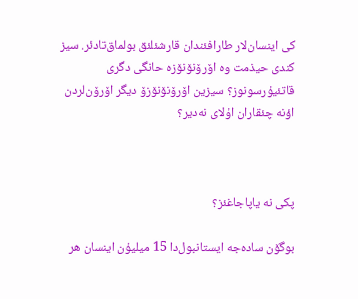کی اینسان‌لار طارافئندان قارشئلئق بولماق‌تادئر. سیز کندی حیذمت وە اۆرۆنۆنۆزە حانگی دگری قاتئیۇرسونوز؟ سیزین اۆرۆنۆنۆزۆ دیگر اۆرۆن‌لردن اؤنە چئقاران اۇلای نەدیر؟



پکی نە یاپاجاغئز؟

بوگۆن سادەجە ایستانبول‌دا 15 میلیۇن اینسان هر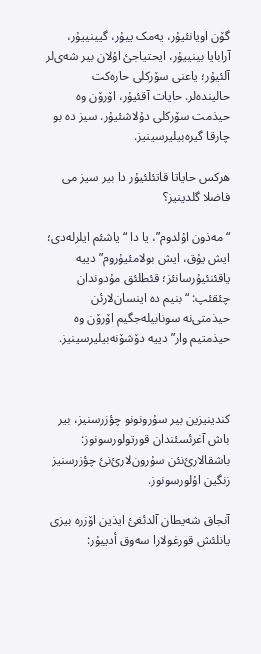گۆن اویانئیۇر، یەمک ییۇر، گیینییۇر، آرابایا بینییۇر، ایحتیاجئ اۇلان بیر شەی‌لر آلئیۇر؛ یاعنی سۆرکلی حارەکت حالیندەلر. حایات آقئیۇر، اۆرۆن وە حیذمت سۆرکلی دۇلاشئیۇر. سیز دە بو چارقا گیرەبیلیرسینیز.

هرکس حایاتا قاتئلئیۇر دا بیر سیز می فاضلا گلدینیز؟

“مەذون اۇلدوم”، یا دا “یاشئم ایلرلەدی؛ ایش یۇق، ایش بولامئیۇروم” دییە یاقئنئیۇرسانئز؛ قئطلئق مۇدوندان چئقئپ: “بنیم دە اینسان‌لارئن حیذمتی‌نە سونابیلەجگیم اۆرۆن وە حیذمتیم وار” دییە دۆشۆنەبیلیرسینیز.



کندینیزین بیر سۇرونونو چؤزرسنیز، بیر باش آغرئسئندان قورتولورسونوز: باشقالارئ‌نئن سۇرون‌لارئ‌نئ چؤزرسنیز زنگین اۇلورسونوز.

آنجاق شەیطان آلدئغئ ایذین اۆزرە بیزی یانلئش قورغولارا سەوق أدییۇر: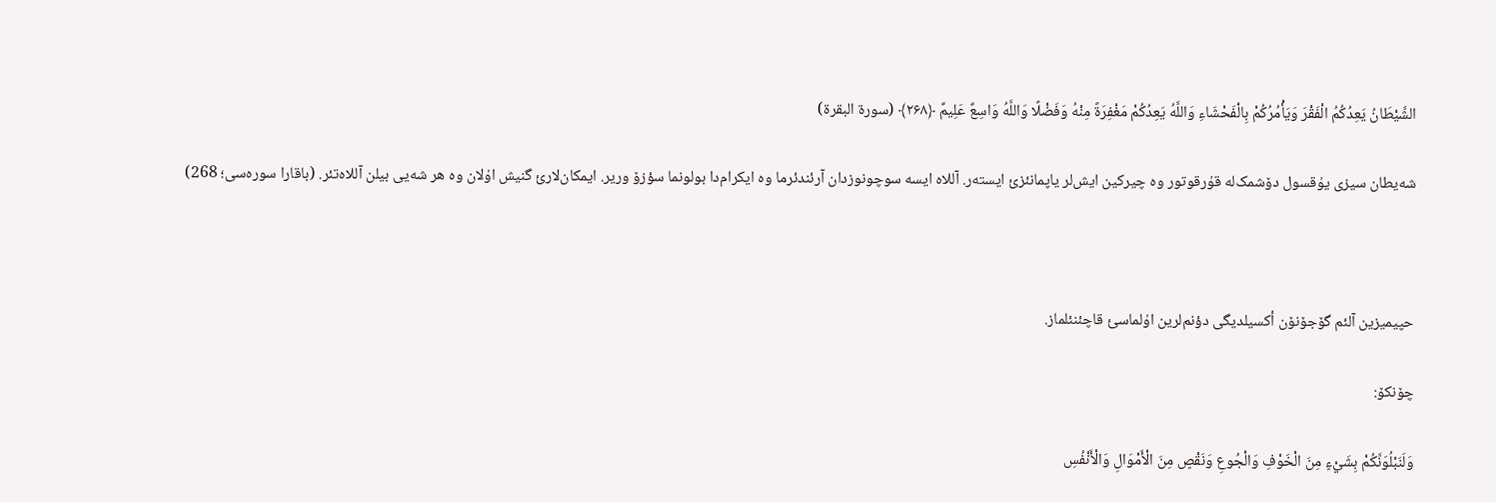الشَّيْطَانُ يَعِدُكُمُ الْفَقْرَ وَيَأْمُرُكُمْ بِالْفَحْشَاءِ وَاللَّهُ يَعِدُكُمْ مَغْفِرَةً مِنْهُ وَفَضْلًا وَاللَّهُ وَاسِعٌ عَلِيمٌ ﴿۲۶۸﴾ (سورة البقرة)

شەیطان سیزی یۇقسول دۆشمک‌لە قۇرقوتور وە چیرکین ایش‌لر یاپمانئزئ ایستەر. آللاە ایسە سوچونوزدان آرئندئرما وە ایکرام‌دا بولونما سؤزۆ وریر. ایمکان‌لارئ گنیش اۇلان وە هر شەیی بیلن آللاەتئر. (باقارا سورەسی؛ 268)



حپیمیزین آلئم گۆجۆنۆن أکسیلدیگی دؤنم‌لرین اۇلماسئ قاچئنئلماز.

چۆنکۆ:

وَلَنَبْلُوَنَّكُمْ بِشَيْءٍ مِنَ الْخَوْفِ وَالْجُوعِ وَنَقْصٍ مِنَ الْأَمْوَالِ وَالْأَنْفُسِ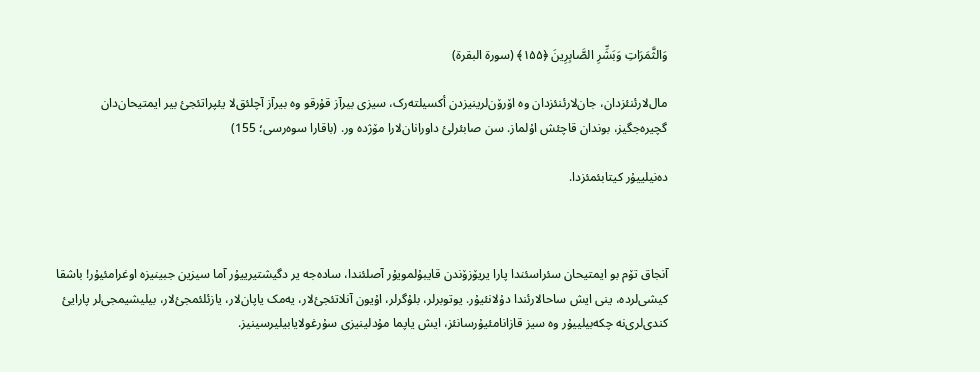وَالثَّمَرَاتِ وَبَشِّرِ الصَّابِرِينَ ﴿۱۵۵﴾ (سورة البقرة)

مال‌لارئنئزدان، جان‌لارئنئزدان وە اۆرۆن‌لرینیزدن أکسیلتەرک، سیزی بیرآز قۇرقو وە بیرآز آچلئق‌لا یئپراتئجئ بیر ایمتیحان‌دان گچیرەجگیز، بوندان قاچئش اۇلماز. سن صابئرلئ داورانان‌لارا مۆژدە ور. (باقارا سوەرسی؛ 155)

دەنیلییۇر کیتابئمئزدا.



آنجاق تۆم بو ایمتیحان سئراسئندا پارا یریۆزۆندن قایبۇلمویۇر آصلئندا، سادەجە یر دگیشتیرییۇر آما سیزین جبینیزە اوغرامئیۇر! باشقا کیشی‌لردە، ینی ایش ساحالارئندا دۇلانئیۇر. یوتوبرلر، بلۇگرلر، اۇیون آنلاتئجئ‌لار، یەمک یاپان‌لار، یازئلئمجئ‌لار، بیلیشیمجی‌لر پارایئ کندی‌لری‌نە چکەبیلییۇر وە سیز قازانامئیۇرسانئز، ایش یاپما مۇدلینیزی سۇرغولایابیلیرسینیز.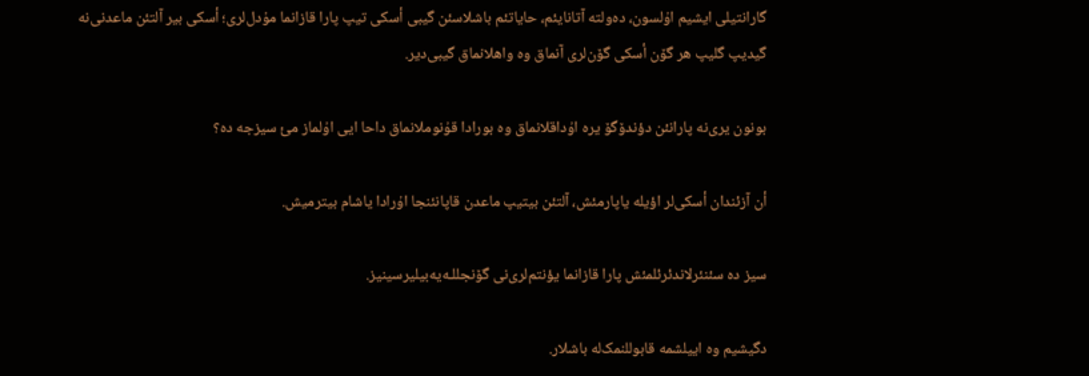گارانتیلی ایشیم اۇلسون، دەولتە آتانایئم، حایاتئم باشلاسئن گیبی أسکی تیپ پارا قازانما مۇدل‌لری؛ أسکی بیر آلتئن ماعدنی‌نە گیدیپ گلیپ هر گۆن أسکی گۆن‌لری آنماق وە واهلانماق گیبی‌دیر.

بونون یری‌نە پارانئن دؤندۆگۆ یرە اۇداقلانماق وە بورادا قۇنوملانماق داحا ایی اۇلماز مئ سیزجە دە؟

أن آزئندان أسکی‌لر اؤیلە یاپارمئش، آلتئن بیتیپ ماعدن قاپانئنجا اۇرادا یاشام بیترمیش.

سیز دە سئنئرلاندئرئلمئش پارا قازانما یؤنتم‌لری‌نی گۆنجللـەیەبیلیرسینیز.

دگیشیم وە اییلشمە قابوللنمک‌لە باشلار.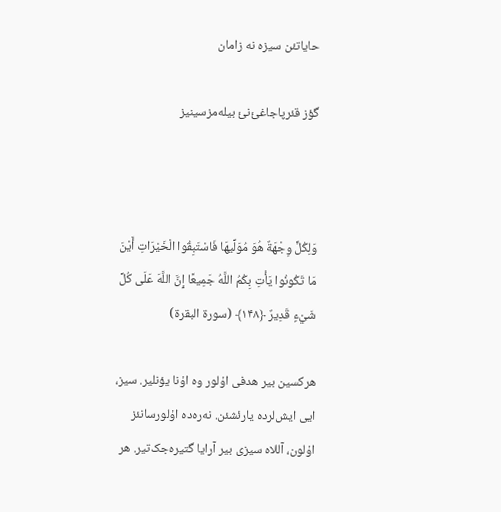حایاتئن سیزە نە زامان

گؤز قئرپاجاغئ‌نئ بیلەمزسینیز



وَلِكُلٍّ وِجْهَةٌ هُوَ مُوَلِّيهَا فَاسْتَبِقُوا الْخَيْرَاتِ أَيْنَ مَا تَكُونُوا يَأْتِ بِكُمُ اللَّهُ جَمِيعًا إِنَّ اللَّهَ عَلَى كُلِّ شَيْءٍ قَدِيرٌ ﴿۱۴۸﴾ (سورة البقرة)

هرکسین بیر هدفی اۇلور وە اۇنا یؤنلیر. سیز، ایی ایش‌لردە یارئشئن. نەرەدە اۇلورسانئز اۇلون، آللاە سیزی بیر آرایا گتیرەجک‌تیر. هر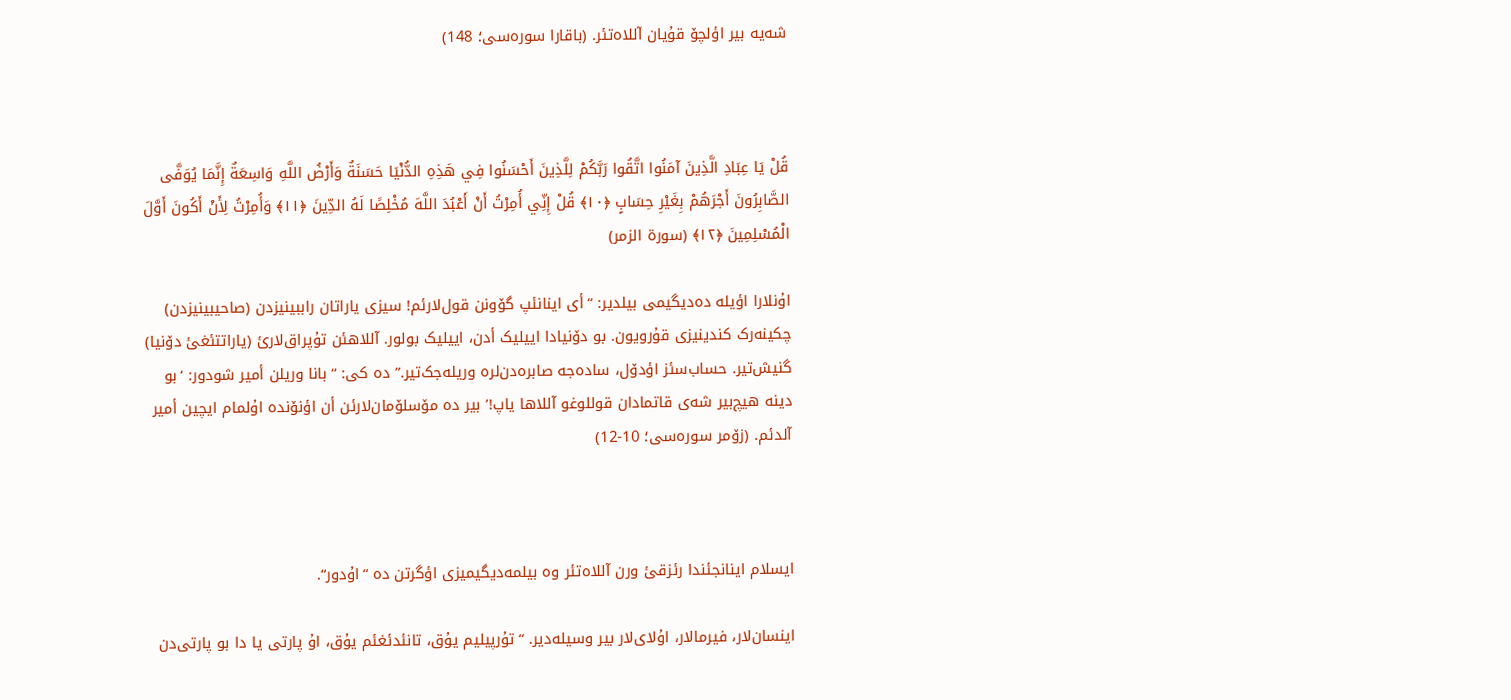شەیە بیر اؤلچۆ قۇیان آللاەتئر. (باقارا سورەسی؛ 148)



قُلْ يَا عِبَادِ الَّذِينَ آمَنُوا اتَّقُوا رَبَّكُمْ لِلَّذِينَ أَحْسَنُوا فِي هَذِهِ الدُّنْيَا حَسَنَةٌ وَأَرْضُ اللَّهِ وَاسِعَةٌ إِنَّمَا يُوَفَّى الصَّابِرُونَ أَجْرَهُمْ بِغَيْرِ حِسَابٍ ﴿۱۰﴾ قُلْ إِنِّي أُمِرْتُ أَنْ أَعْبُدَ اللَّهَ مُخْلِصًا لَهُ الدِّينَ ﴿۱۱﴾ وَأُمِرْتُ لِأَنْ أَكُونَ أَوَّلَ الْمُسْلِمِينَ ﴿۱۲﴾ (سورة الزمر)

اۇنلارا اؤیلە دەدیگیمی بیلدیر: “أی اینانئپ گۆونن قول‌لارئم! سیزی یاراتان راببینیزدن (صاحیبینیزدن) چکینەرک کندینیزی قۇرویون. بو دۆنیادا اییلیک أدن، اییلیک بولور. آللاهئن تۇپراق‌لارئ (یاراتتئغئ دۆنیا) گنیش‌تیر. حساب‌سئز اؤدۆل، سادەجە صابرەدن‌لرە وریلەجک‌تیر.” دە کی: “بانا وریلن أمیر شودور: ‘بو دینە هیچ‌بیر شەی قاتمادان قوللوغو آللاها یاپ!’ بیر دە مۆسلۆمان‌لارئن أن اؤنۆندە اۇلمام ایچین أمیر آلدئم. (زۆمر سورەسی؛ 10-12)



ایسلام اینانجئندا رئزقئ ورن آللاەتئر وە بیلمەدیگیمیزی اؤگرتن دە “اۇدور“.

اینسان‌لار، فیرمالار، اۇلای‌لار بیر وسیلەدیر. “تۇرپیلیم یۇق، تانئدئغئم یۇق، اۇ پارتی یا دا بو پارتی‌دن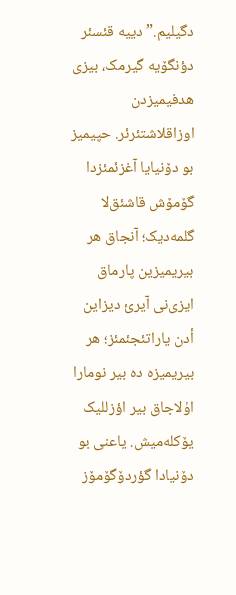دگیلیم.” دییە قئسئر دؤنگۆیە گیرمک، بیزی هدفیمیزدن اوزاقلاشتئرئر. حپیمیز بو دۆنیایا آغزئمئزدا  گۆمۆش قاشئق‌لا گلمەدیک؛ آنجاق هر بیریمیزین پارماق ایزی‌نی آیرئ دیزاین أدن یاراتئجئمئز؛ هر بیریمیزە دە بیر نومارا اۇلاجاق بیر اؤزللیک یۆکلەمیش. یاعنی بو دۆنیادا گؤردۆگۆمۆز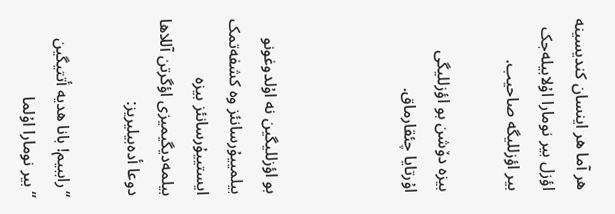هر آما هر اینسان کندیسینە اؤزل بیر نومارا اۇلابیلەجک بیر اؤزللیگە صاحیب.

بیزە دۆشن بو اؤزللیگی اۇرتایا چئقارماق.



بو اؤزللیگین نە اۇلدوغونو بیلمییۇرسانئز وە کشفەتمک ایستییۇرسانئز بیزە بیلمەدیگیمیزی اؤگرتن آللاها دوعا أدەبیلیریز:

“راببیم! بانا هدیە أتتیگین “بیر نومارا اۇلما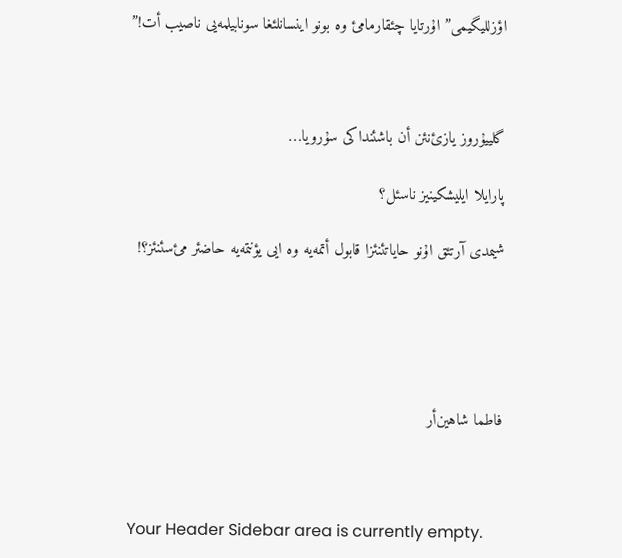اؤزللیگیمی” اۇرتایا چئقارمامئ وە بونو اینسانلئغا سونابیلمەیی ناصیب أت!”



گلییۇروز یازئ‌نئن أن باشئنداکی سۇرویا…

پارایلا ایلیشکینیز ناسئل؟

شیمدی آرتئق اۇنو حایاتئنئزا قابول أتمەیە وە ایی یؤنتمەیە حاضئر مئ‌سئنئز؟!





فاطما شاهین‌أر



Your Header Sidebar area is currently empty.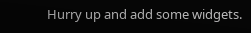Hurry up and add some widgets.